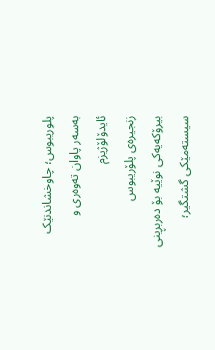پلوریبوس؛ چاوخشاندنێک بەسەر پاوان تەوەری و ئایدۆلۆژیزم
زنجیرەی پلۆریبوس بیرۆکەیەکی نوێیە بۆ دەربڕینی سیستەمێکی گشتگیر؛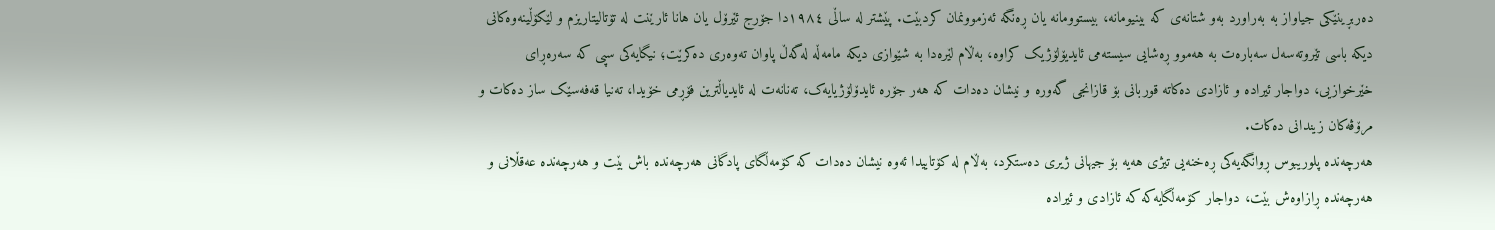دەربڕینێکی جیاواز بە بەراورد بەو شتانەی کە بینیومانە، بیستوومانە یان ڕەنگە ئەزموونمان کردبێت. پێشتر لە ساڵی ١٩٨٤دا جۆرج ئێرۆل یان هانا ئارێنت لە تۆتالیتاریزم و لێکۆڵینەوەکانی دیکە باسی تێروتەسەل سەبارەت بە هەموو ڕەشایی سیستەمی ئایدیۆلۆژیک کراوە، بەڵام لێرەدا بە شێوازی دیکە مامەڵە لەگەڵ پاوان تەوەری دەکرێت؛ نیگایەکی سپی کە سەرەڕای خێرخوازیی، دواجار ئیرادە و ئازادی دەکاتە قوربانی بۆ قازانجی گەورە و نیشان دەدات کە هەر جۆرە ئایدۆلۆژیایەک، تەنانەت لە ئایدیاڵترین فۆڕمی خۆیدا، تەنیا قەفەسێک ساز دەکات و مرۆڤەکان زیندانی دەکات.
هەرچەندە پلوریبوس ڕوانگەیەکی ڕەخنەیی تیژی هەیە بۆ جیهانی ژیری دەستکرد، بەڵام لە کۆتاییدا ئەوە نیشان دەدات کە کۆمەڵگای پادگانی هەرچەندە باش بێت و هەرچەندە عەقڵانی و هەرچەندە ڕازاوەش بێت، دواجار کۆمەڵگایەکە کە ئازادی و ئیرادە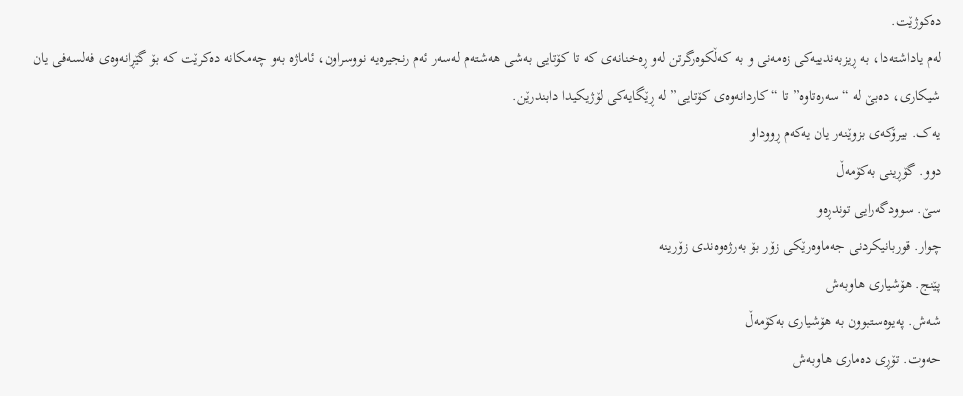دەکوژێت.
لەم یاداشتەدا، بە ڕیزبەندییەکی زەمەنی و بە کەڵکوەرگرتن لەو ڕەخنانەی کە تا کۆتایی بەشی هەشتەم لەسەر ئەم رنجیرەیە نووسراون، ئاماژە بەو چەمکانە دەکرێت کە بۆ گێڕانەوەی فەلسەفی یان شیکاری، دەبێ لە “سەرەتاوە” تا “کاردانەوەی کۆتایی” لە ڕێگایەکی لۆژیکیدا دابندرێن.
یەک. بیرۆکەی بزوێنەر یان یەکەم ڕووداو
دوو. گۆڕینی بەکۆمەڵ
سێ. سوودگەرایی توندڕەو
چوار. قوربانیکردنی جەماوەرێکی زۆر بۆ بەرژەوەندی زۆرینە
پێنج. هۆشیاری هاوبەش
شەش. پەیوەستبوون بە هۆشیاری بەکۆمەڵ
حەوت. تۆڕی دەماری هاوبەش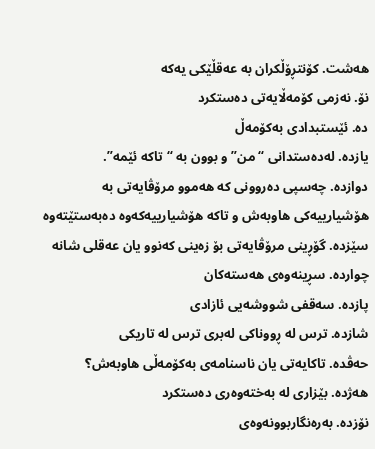هەشت. کۆنتڕۆڵکران بە عەقڵێکی یەکە
نۆ. نەزمی کۆمەڵایەتی دەستکرد
دە. ئێستبدادی بەکۆمەڵ
یازدە. لەدەستدانی “من” و بوون بە “تاکە ئێمە”.
دوازدە. چەسپی دەروونی کە هەموو مرۆڤایەتی بە هۆشیارییەکی هاوبەش و تاکە هۆشیارییەکەوە دەبەستێتەوە
سێزدە. گۆڕینی مرۆڤایەتی بۆ زەینی کەنوو یان عەقلی شانە
چواردە. سڕینەوەی هەستەکان
پازدە. سەقفی شووشەیی ئازادی
شازدە. ترس لە ڕووناکی لەبری ترس لە تاریکی
حەڤدە. تاکایەتی یان ناسنامەی بەکۆمەڵی هاوبەش؟
هەژدە. بێزاری لە بەختەوەری دەستکرد
نۆزدە. بەرەنگاربوونەوەی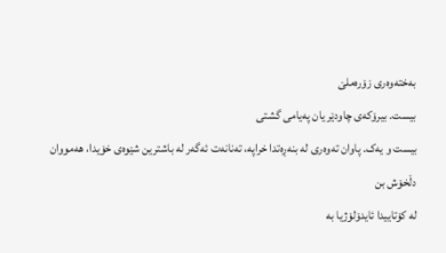بەختەوەری زۆرەملێ
بیست. بیرۆکەی چاودێر یان پەیامی گشتی
بیست و یەک. پاوان تەوەری لە بنەڕەتدا خراپە، تەنانەت ئەگەر لە باشترین شێوەی خۆیدا، هەمووان دڵخۆش بن
لە کۆتاییدا ئایدۆلۆژیا بە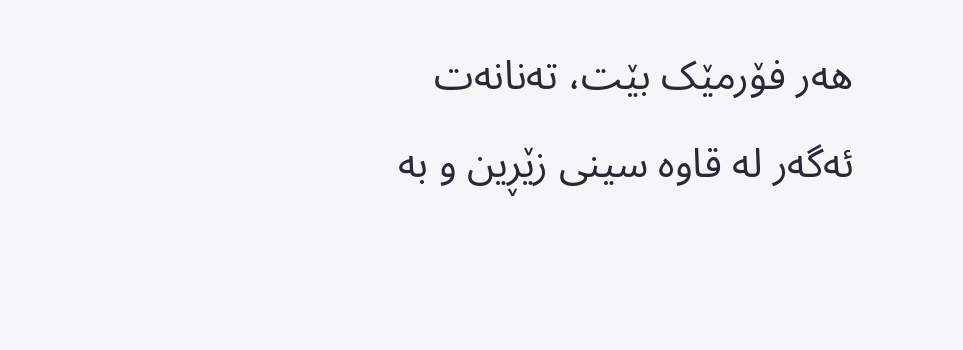هەر فۆرمێک بێت، تەنانەت ئەگەر لە قاوە سینی زێڕین و بە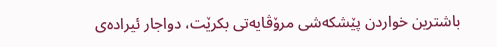باشترین خواردن پێشکەشی مرۆڤایەتی بکرێت، دواجار ئیرادەی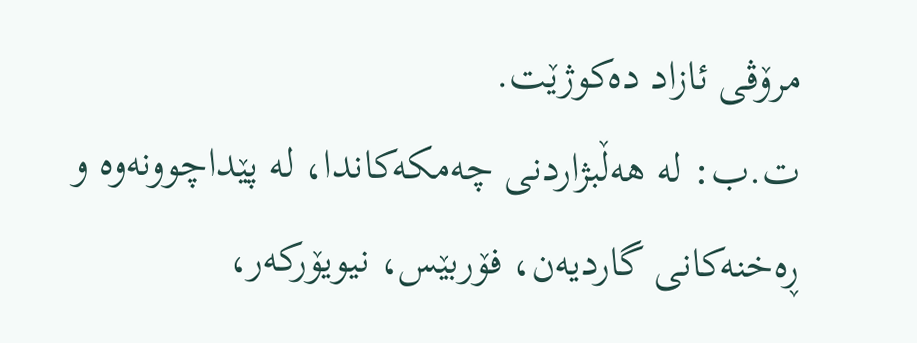مرۆڤی ئازاد دەکوژێت.
ت.ب: لە هەڵبژاردنی چەمکەکاندا، لە پێداچوونەوە و ڕەخنەکانی گاردیەن، فۆربێس، نیویۆرکەر،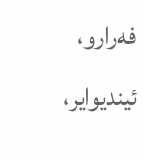فەرارو، ئیندیوایر،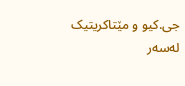جی.کیو و مێتاکریتیک لەسەر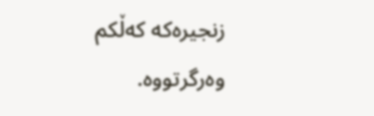زنجیرەکە کەڵکم وەرگرتووە.